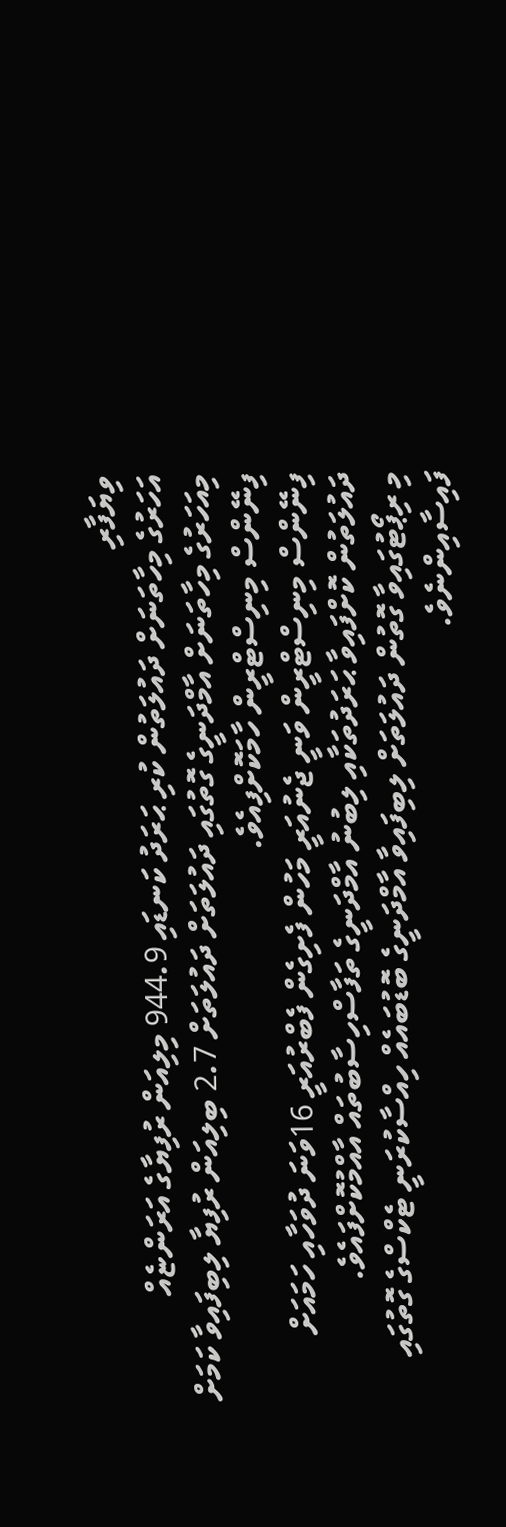ވިޔަފާރި
އަހަރުގެ މިހާތަނަށް ދައުލަތުން ކުރި ޙަރަދު ކަނޑައި 944.9 މިލިއަން ރުފިޔާގެ އަރަންޏެއް
މިއަހަރުގެ މިހާތަނަށް އާމްދަނީގެ ގޮތުގައި ދައުލަތަށް ދައުލަތަށް 2.7 ބިލިއަން ރުފިޔާ ލިބިފައިވާ ކަމަށް ފިނޭންސް މިނިސްޓްރީން ހާމަކޮށްފިއެވެ.
ފިނޭންސް މިނިސްޓްރީން ވަނީ ޖެނުއަރީ މަހުން ފެށިގެން ފެބްރުއަރީ 16ވަނަ ދުވަހާއި ހަމައަށް ދައުލަތުން ކޮށްފައިވާ ޙަރަދުތަކާއި ލިބުނު އާމްދަނީގެ ތަފާސްހިސާބުތައް އާއްމުކޮށްފައެވެ.
މި ރިޕޯޓުގައިވާ ގޮތުން ދައުލަތަށް ލިބިފައިވާ އާމްދަނީގެ ބޮޑުބައެއް ހިއްސާކުރަނީ ޓެކްސްގެ ގޮތުގައި ފައިސާއިންނެވެ.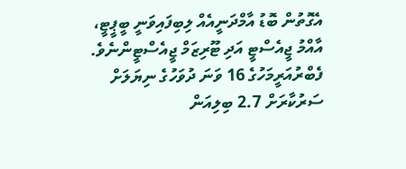އެގޮތުން ބޮޑު އާމްދަނީއެއް ލިބިފައިވަނީ ބީޕީޓީ، އާއްމު ޖީއެސްޓީ އަދި ޓޫރިޒަމް ޖީއެސްޓީންނެވެ.
ފެބްރުއަރީމަހުގެ 16 ވަނަ ދުވަހުގެ ނިޔަލަށް ސަރުކާރަށް 2.7 ބިލިއަން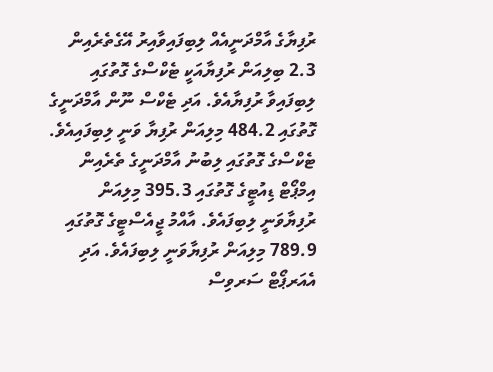ރުފިޔާގެ އާމްދަނީއެއް ލިބިފައިވާއިރު އޭގެތެރެއިން 2.3 ބިލިއަން ރުފިޔާއަކީ ޓެކްސްގެ ގޮތުގައި ލިބިފައިވާ ރުފިޔާއެވެ. އަދި ޓެކްސް ނޫން އާމްދަނީގެ ގޮތުގައި 484.2 މިލިއަން ރުފިޔާ ވަނީ ލިބިފައިއެވެ.
ޓެކްސްގެ ގޮތުގައި ލިބުނު އާމްދަނީގެ ތެރެއިން އިމްޕޯޓް ޑިއުޓީގެ ގޮތުގައި 395.3 މިލިއަން ރުފިޔާވަނީ ލިބިފައެވެ. އާއްމު ޖީއެސްޓީގެ ގޮތުގައި 789.9 މިލިއަން ރުފިޔާވަނީ ލިބިފައެވެ. އަދި އެއަރޕޯޓް ސަރވިސް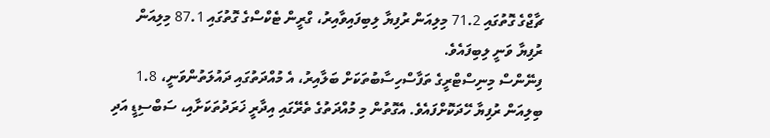ޗާޖްގެ ގޮތުގައި 71.2 މިލިއަން ރުފިޔާ ލިބިފައިވާއިރު، ގްރީން ޓެކްސްގެ ގޮތުގައި 87.1 މިލިއަން ރުފިޔާ ވަނީ ލިބިފައެވެ.
ފިނޭންސް މިނިސްޓްރީގެ ތަފާސްހިސާބުތަކަށް ބަލާއިރު، އެ މުއްދަތުގައި ދައުލަތުންވަނީ، 1.8 ބިލިއަން ރުފިޔާ ހޭދަކޮށްފައެވެ. އެގޮތުން މި މުއްދަތުގެ ތެރޭގައި އިދާރީ ޚަރަދުތަކަށާއި، ސަބްސިޑީ އަދި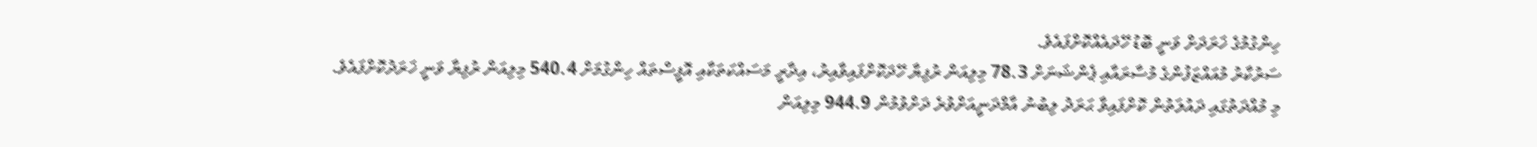ހިންގުމުގެ ޚަރަދަށް ވަނީ ބޮޑު ހޭދައެއްކޮށްފައެވެ.
ސަރުކާރު މުއައްޒަފުންގެ މުސާރައާއި ޕެންޝަނަށް 78.3 މިލިއަން ރުފިޔާ ހޭދަކޮށްފައިވާއިރު، އިދާރީ މަސައްކަތަކާއި އޮފީސްތައް ހިންގުމަށް 540.4 މިލިއަން ރުފިޔާ ވަނީ ޚަރަދުކޮށްފައެވެ.
މި މުއްދަތުގައި ދައުލަތުން ކޮށްފައިވާ ޙަރަދު ލިބުނު އާމްދަނީއަށްވުރެ ދަށްވުމުން 944.9 މިލިއަން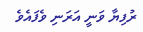ރުފިޔާ ވަނީ އަރަނި ވެފައެވެ